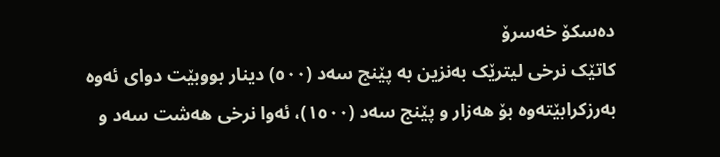دەسکۆ خەسرۆ
کاتێک نرخی لیترێک بەنزین بە پێنج سەد (٥٠٠) دینار بووبێت دوای ئەوە بەرزکرابێتەوە بۆ هەزار و پێنج سەد (١٥٠٠)، ئەوا نرخی هەشت سەد و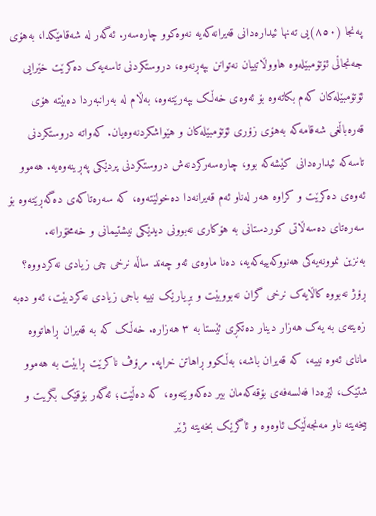پەنجا (٨٥٠)یی تەنها ئیدارەدانی قەیرانەکەیە نەوەکوو چارەسەر. ئەگەر لە شەقامێکدا، بەهۆى جەنجاڵى ئۆتۆمبێلەوە هاووڵاتییان نەتوانن بپەڕنەوە، دروستکردنى تاسەیەک دەکرێت خێرایى ئۆتۆمبێلەکان کەم بکاتەوە بۆ ئەوەى خەڵک بپەرێتەوە، بەڵام لە بەرانبەردا دەبێتە هۆى قەرەباڵغى شەقامەکە بەهۆى زۆرى ئۆتۆمبێلەکان و هێواشکردنەوەیان. کەواتە دروستکردنى تاسەکە ئیدارەدانى کێشەکە بوو، چارەسەرکردنەش دروستکردنى پردێکى پەڕینەوەیە. هەموو ئەوەی دەکرێت و کراوە هەر لەناو ئەم قەیرانەدا دەخولێتەوە، کە سەرەتاکەی دەگەڕێتەوە بۆ سەرەتای دەسەڵاتی کوردستانی بە هۆکاری نەبوونی دیدێکی نیشتیمانی و خەمخۆرانە.
بەنزین نموونەیەکی هەنووکەییەکەیە، دەنا ماوەی ئەو چەند ساڵە نرخی چی زیادی نەکردووە؟ ڕۆژ نەبووە کاڵایەک نرخی گران نەبووبێت و بڕیارێک نییە باجی زیادی نەکردبێت، ئەو دەبە زەیتەی بە یەک هەزار دینار دەتکڕی ئێستا بە ٣ هەزارە. خەڵک کە بە قەیران ڕاهاتووە مانای ئەوە نییە، کە قەیران باشە، بەڵکوو ڕاهاتن خراپە. مرۆڤ ناکرێت ڕابێت بە هەموو شتێک، لێرەدا فەلسەفەی بۆقەکەمان بیر دەکەوێتەوە، کە دەڵێت؛ ئەگەر بۆقێک بگریت و بیخەیتە ناو مەنجەڵێک ئاوەوە و ئاگرێک بخەیتە ژێر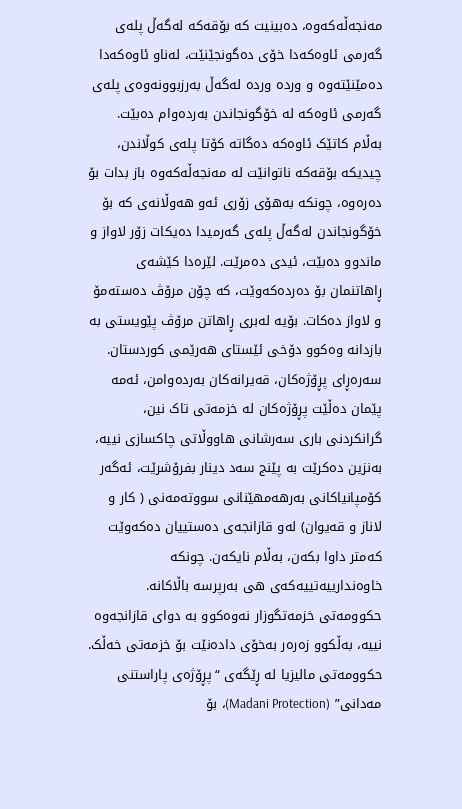مەنجەڵەکەوە، دەبینیت کە بۆقەکە لەگەڵ پلەی گەرمی ئاوەکەدا خۆی دەگونجێنێت، لەناو ئاوەکەدا دەمێنێتەوە و وردە وردە لەگەڵ بەرزبوونەوەی پلەی گەرمی ئاوەکە لە خۆگونجاندن بەردەوام دەبێت. بەڵام کاتێک ئاوەکە دەگاتە کۆتا پلەی کوڵاندن، چیدیکە بۆقەکە ناتوانێت لە مەنجەڵەکەوە باز بدات بۆ دەرەوە، چونکە بەهۆی زۆری ئەو هەوڵانەی کە بۆ خۆگونجاندن لەگەڵ پلەی گەرمیدا دەیکات زۆر لاواز و ماندوو دەبێت، ئیدی دەمرێت. لێرەدا کێشەی ڕاهاتنمان بۆ دەردەکەوێت، کە چۆن مرۆڤ دەستەمۆ و لاواز دەکات. بۆیە لەبری ڕاهاتن مرۆڤ پێویستی بە بازدانە وەکوو دۆخی ئێستای هەرێمی کوردستان.
سەرەڕای پڕۆژەکان، قەیرانەکان بەردەوامن، ئەمە پێمان دەڵێت پڕۆژەکان لە خزمەتی تاک نین، گرانکردنی باری سەرشانی هاووڵاتی چاکسازی نییە، بەنزین دەکرێت بە پێنج سەد دینار بفرۆشرێت، ئەگەر کۆمپانیاکانی بەرهەمهێنانی سووتەمەنی ( کار و لاناز و قەیوان) لەو قازانجەی دەستییان دەکەوێت کەمتر داوا بکەن، بەڵام نایکەن. چونکە خاوەندارییەتییەکەی هی بەرپرسە باڵاکانە.
حکوومەتی خزمەتگوزار نەوەکوو بە دوای قازانجەوە نییە، بەڵکوو زەرەر بەخۆی دادەنێت بۆ خزمەتی خەڵک. حکوومەتی مالیزیا لە ڕێگەی “پڕۆژەی پاراستنی مەدانی” (Madani Protection)، بۆ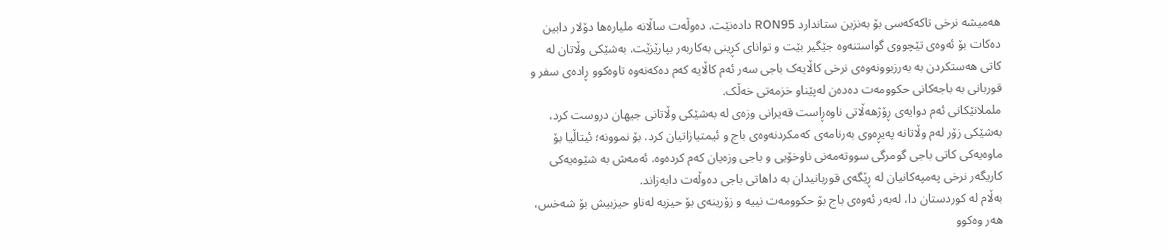هەمیشە نرخی تاکەکەسی بۆ بەنزین ستاندارد RON95 دادەنێت. دەوڵەت ساڵانە ملیارەها دۆلار دابین دەکات بۆ ئەوەی تێچووی گواستنەوە جێگیر بێت و توانای کڕینی بەکاربەر بپارێزێت. بەشێکی وڵاتان لە کاتی هەستکردن بە بەرزبوونەوەی نرخی کاڵایەک باجی سەر ئەم کاڵایە کەم دەکەنەوە تاوەکوو ڕادەی سفر و قوربانی بە باجەکانی حکوومەت دەدەن لەپێناو خزمەتی خەڵک.
ململانێکانی ئەم دوایەی ڕۆژهەڵاتی ناوەڕاست قەیرانی وزەی لە بەشێکی وڵاتانی جیهان دروست کرد، بەشێکی زۆر لەم وڵاتانە پەیڕەوی بەرنامەی کەمکردنەوەی باج و ئیمتیازاتیان کرد. بۆ نموونە؛ ئیتاڵیا بۆ ماوەیەکی کاتی باجی گومرگی سووتەمەنی ناوخۆیی و باجی وزەیان کەم کردەوە. ئەمەش بە شێوەیەکی کاریگەر نرخی پەمپەکانیان لە ڕێگەی قوربانیدان بە داهاتی باجی دەوڵەت دابەزاند.
بەڵام لە کوردستان دا، لەبەر ئەوەی باج بۆ حکوومەت نییە و زۆرینەی بۆ حیزبە لەناو حیزبیش بۆ شەخس، هەر وەکوو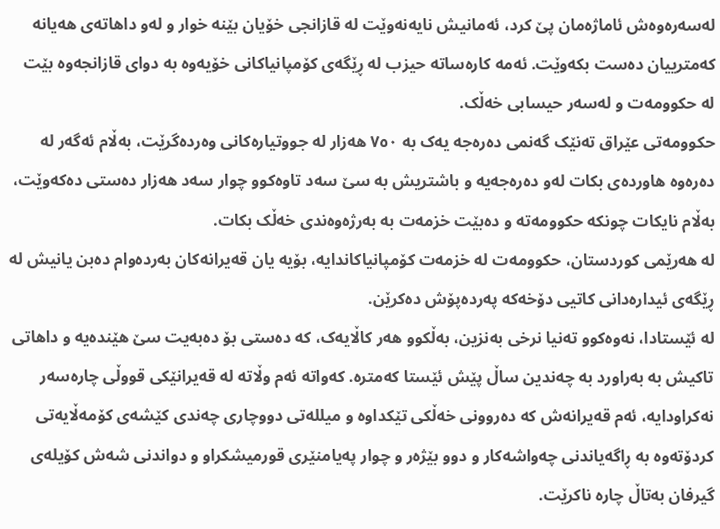لەسەرەوەش ئاماژەمان پێ کرد، ئەمانیش نایەنەوێت لە قازانجی خۆیان بێنە خوار و لەو داهاتەی هەیانە کەمترییان دەست بکەوێت. ئەمە کارەساتە حیزب لە ڕێگەی کۆمپانیاکانی خۆیەوە بە دوای قازانجەوە بێت لە حکوومەت و لەسەر حیسابی خەڵک.
حکوومەتی عێراق تەنێک گەنمی دەرەجە یەک بە ٧٥٠ هەزار لە جووتیارەکانی وەردەگرێت، بەڵام ئەگەر لە دەرەوە هاوردەی بکات لەو دەرەجەیە و باشتریش بە سێ سەد تاوەکوو چوار سەد هەزار دەستی دەکەوێت، بەڵام نایکات چونکە حکوومەتە و دەبێت خزمەت بە بەرژەوەندی خەڵک بکات.
لە هەرێمی کوردستان، حکوومەت لە خزمەت کۆمپانیاکاندایە، بۆیە یان قەیرانەکان بەردەوام دەبن یانیش لە ڕێگەی ئیدارەدانی کاتیی دۆخەکە پەردەپۆش دەکرێن.
لە ئێستادا، نەوەکوو تەنیا نرخی بەنزین، بەڵکوو هەر کاڵایەک، کە دەستی بۆ دەبەیت سێ هێندەیە و داهاتی تاکیش بە بەراورد بە چەندین ساڵ پێش ئێستا کەمترە. کەواتە ئەم وڵاتە لە قەیرانێکی قووڵی چارەسەر نەکراودایە، ئەم قەیرانەش کە دەروونی خەڵکی تێکداوە و میللەتی دووچاری چەندی کێشەی کۆمەڵایەتی کردۆتەوە بە ڕاگەیاندنی چەواشەکار و دوو بێژەر و چوار پەیامنێری قورمیشکراو و دواندنی شەش کۆیلەی گیرفان بەتاڵ چارە ناکرێت.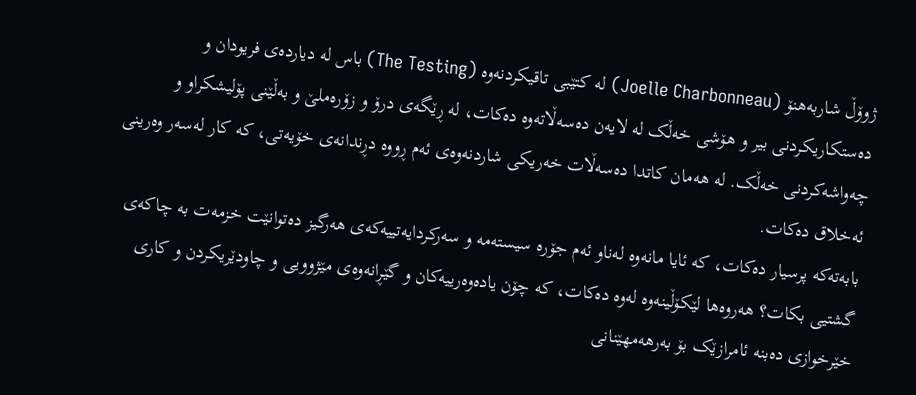ژوۆڵ شاربەهنۆ (Joelle Charbonneau) لە کتێبی تاقیکردنەوە (The Testing) باس لە دیاردەی فریودان و دەستکاریکردنی بیر و هۆشی خەڵک لە لایەن دەسەڵاتەوە دەکات، لە ڕێگەی درۆ و زۆرەملێ و بەڵێنی پۆلیشکراو و چەواشەکردنی خەڵک. لە هەمان کاتدا دەسەڵات خەریکی شاردنەوەی ئەم ڕووە دڕندانەی خۆیەتی، کە کار لەسەر وەرینی ئەخلاق دەکات.
بابەتەکە پرسیار دەکات، کە ئایا مانەوە لەناو ئەم جۆرە سیستەمە و سەرکردایەتییەکەی هەرگیز دەتوانێت خزمەت بە چاکەی گشتیی بکات؟ هەروەها لێکۆڵینەوە لەوە دەکات، کە چۆن یادەوەرییەکان و گێڕانەوەی مێژوویی و چاودێریکردن و کاری خێرخوازی دەبنە ئامرازێک بۆ بەرهەمهێنانی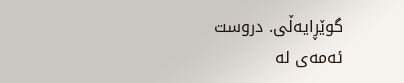گوێڕایەڵی. دروست ئەمەی لە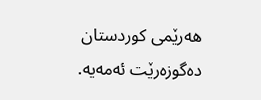هەرێمی کوردستان دەگوزەرێت ئەمەیە.